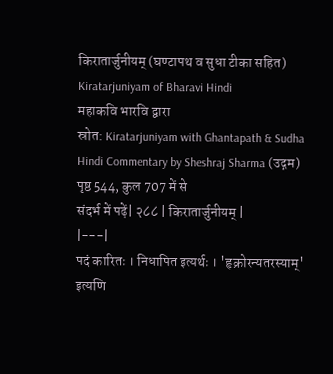किरातार्जुनीयम् (घण्टापथ व सुधा टीका सहित)
Kiratarjuniyam of Bharavi Hindi
महाकवि भारवि द्वारा
स्रोत: Kiratarjuniyam with Ghantapath & Sudha Hindi Commentary by Sheshraj Sharma (उद्गम)
पृष्ठ 544, कुल 707 में से
संदर्भ में पढ़ें| २८८ | किरातार्जुनीयम् |
|---|
पदं कारितः । निधापित इत्यर्थः । 'हृक्रोरन्यतरस्याम्' इत्यणि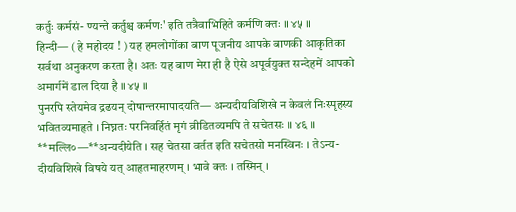कर्तुः कर्मसं- ण्यन्ते कर्तुश्च कर्मणः' इति तत्रैवाभिहिते कर्मणि क्तः ॥ ४५ ॥
हिन्दी— ( हे महोदय ! ) यह हमलोगोंका बाण पूजनीय आपके बाणकी आकृतिका सर्वथा अनुकरण करता है। अतः यह बाण मेरा ही है ऐसे अपूर्वयुक्त सन्देहमें आपको अमार्गमें डाल दिया है ॥ ४५ ॥
पुनरपि स्तेयमेव द्रढयन् दोषान्तरमापादयति— अन्यदीयविशिखे न केवलं निःस्पृहस्य भवितव्यमाहृते । निघ्नतः परनिवर्हितं मृगं व्रीडितव्यमपि ते सचेतसः ॥ ४६ ॥
**मल्लि०—**अन्यदीयेति । सह चेतसा वर्तत इति सचेतसो मनस्विनः । तेऽन्य- दीयविशिखे विषये यत् आहृतमाहरणम् । भावे क्तः । तस्मिन् ।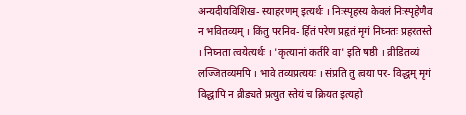अन्यदीयविशिख- स्याहरणम् इत्यर्थः । निःस्पृहस्य केवलं निःस्पृहेणैव न भवितव्यम् । किंतु परनिव- र्हितं परेण प्रहृतं मृगं निघ्नतः प्रहरतस्ते । निघ्नता त्वयेत्यर्थः । 'कृत्यानां कर्तरि वा' इति षष्ठी । व्रीडितव्यं लज्जितव्यमपि । भावे तव्यप्रत्ययः । संप्रति तु त्वया पर- विद्धम् मृगं विद्धापि न व्रीड्यते प्रत्युत स्तेयं च क्रियत इत्यहो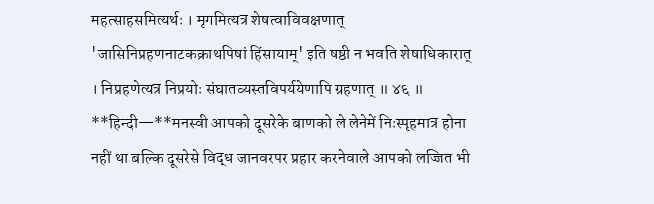महत्साहसमित्यर्थः । मृगमित्यत्र शेषत्वाविवक्षणात् 'जासिनिप्रहणनाटकक्राथपिषां हिंसायाम्' इति षष्ठी न भवति शेषाधिकारात् । निप्रहणेत्यत्र निप्रयोः संघातव्यस्तविपर्ययेणापि ग्रहणात् ॥ ४६ ॥
**हिन्दी—**मनस्वी आपको दूसरेके बाणको ले लेनेमें निःस्पृहमात्र होना नहीं था बल्कि दूसरेसे विद्ध जानवरपर प्रहार करनेवाले आपको लज्जित भी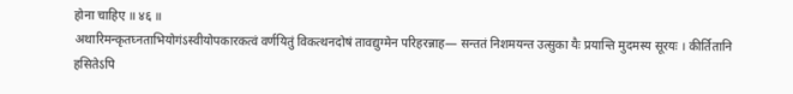होना चाहिए ॥ ४६ ॥
अथारिमन्कृतघ्नताभियोगंऽस्वीयोपकारकत्वं वर्णयितुं विकत्थनदोषं तावद्युग्मेन परिहरन्नाह— सन्ततं निशमयन्त उत्सुका यैः प्रयान्ति मुदमस्य सूरयः । कीर्तितानि हसितेऽपि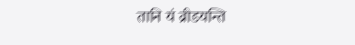तानि यं व्रीडयन्ति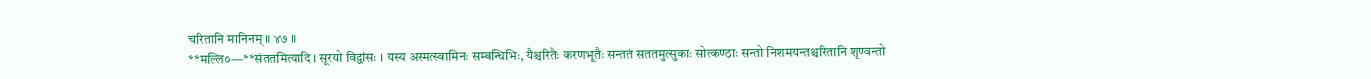चरितानि मानिनम् ॥ ४७ ॥
**मल्लि०—**संततमित्यादि । सूरयो विद्वांसः । यस्य अस्मत्स्वामिनः सम्बन्धिभिः, यैश्चरितैः करणभूतैः सन्ततं सततमुत्सुकाः सोत्कण्ठाः सन्तो निशमयन्तश्चरितानि शृण्वन्तो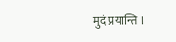मुदं प्रयान्ति ।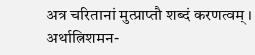अत्र चरितानां मुत्प्राप्तौ शब्दं करणत्वम् । अर्थात्निशमन-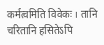कर्मत्वमिति विवेकः । तानि चरितानि हसितेऽपि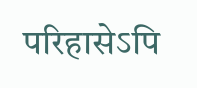परिहासेऽपि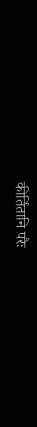कीर्तितानि परैः